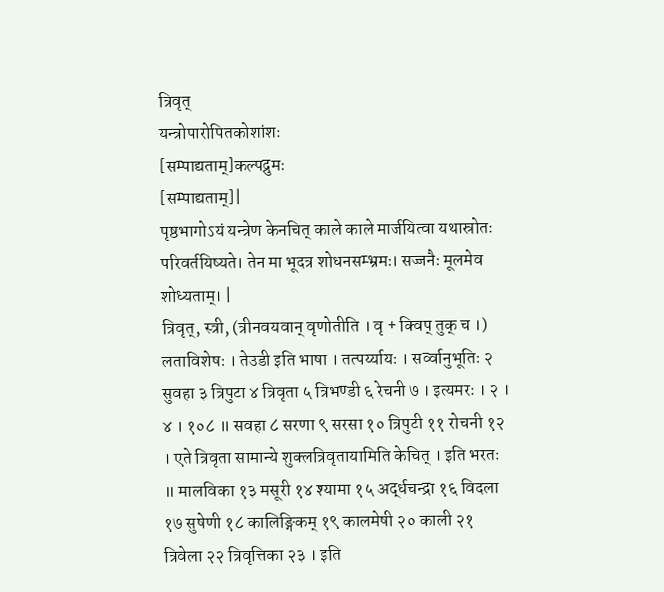त्रिवृत्
यन्त्रोपारोपितकोशांशः
[सम्पाद्यताम्]कल्पद्रुमः
[सम्पाद्यताम्]|
पृष्ठभागोऽयं यन्त्रेण केनचित् काले काले मार्जयित्वा यथास्रोतः परिवर्तयिष्यते। तेन मा भूदत्र शोधनसम्भ्रमः। सज्जनैः मूलमेव शोध्यताम्। |
त्रिवृत्, स्त्री, (त्रीनवयवान् वृणोतीति । वृ + क्विप् तुक् च ।) लताविशेषः । तेउडी इति भाषा । तत्पर्य्यायः । सर्व्वानुभूतिः २ सुवहा ३ त्रिपुटा ४ त्रिवृता ५ त्रिभण्डी ६ रेचनी ७ । इत्यमरः । २ । ४ । १०८ ॥ सवहा ८ सरणा ९ सरसा १० त्रिपुटी ११ रोचनी १२ । एते त्रिवृता सामान्ये शुक्लत्रिवृतायामिति केचित् । इति भरतः ॥ मालविका १३ मसूरी १४ श्यामा १५ अर्द्धचन्द्रा १६ विदला १७ सुषेणी १८ कालिङ्गिकम् १९ कालमेषी २० काली २१ त्रिवेला २२ त्रिवृत्तिका २३ । इति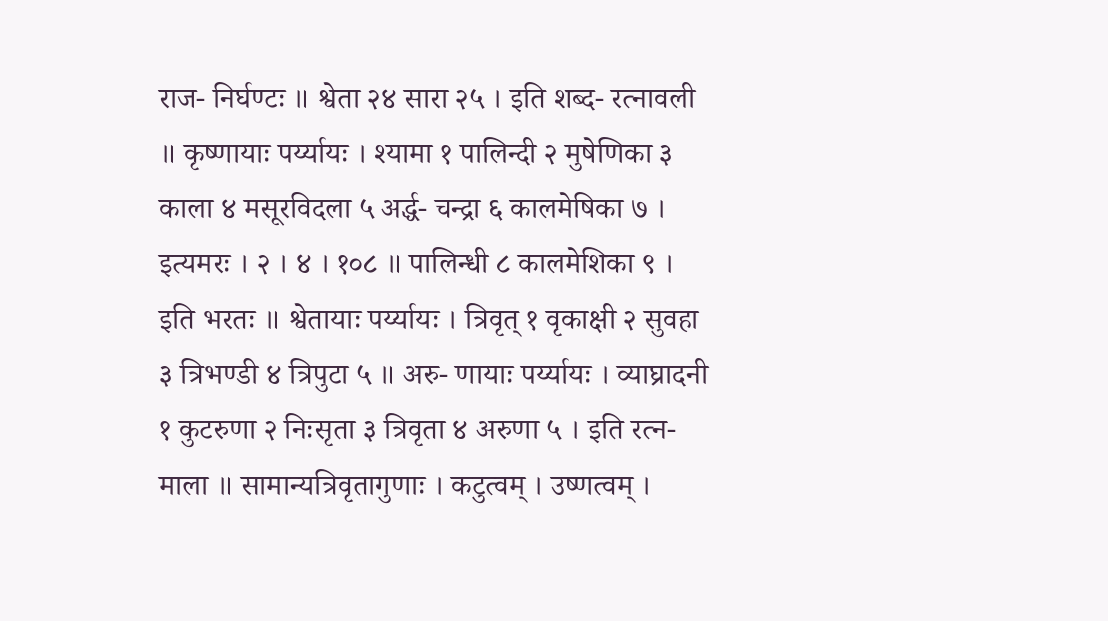राज- निर्घण्टः ॥ श्वेता २४ सारा २५ । इति शब्द- रत्नावली ॥ कृष्णायाः पर्य्यायः । श्यामा १ पालिन्दी २ मुषेणिका ३ काला ४ मसूरविदला ५ अर्द्ध- चन्द्रा ६ कालमेषिका ७ । इत्यमरः । २ । ४ । १०८ ॥ पालिन्धी ८ कालमेशिका ९ । इति भरतः ॥ श्वेतायाः पर्य्यायः । त्रिवृत् १ वृकाक्षी २ सुवहा ३ त्रिभण्डी ४ त्रिपुटा ५ ॥ अरु- णायाः पर्य्यायः । व्याघ्रादनी १ कुटरुणा २ निःसृता ३ त्रिवृता ४ अरुणा ५ । इति रत्न- माला ॥ सामान्यत्रिवृतागुणाः । कटुत्वम् । उष्णत्वम् ।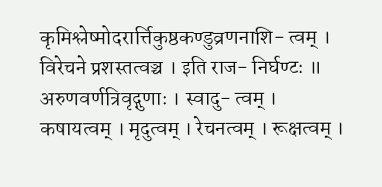कृमिश्लेष्मोदरार्त्तिकुष्ठकण्डुव्रणनाशि- त्वम् । विरेचने प्रशस्तत्वञ्च । इति राज- निर्घण्टः ॥ अरुणवर्णत्रिवृद्गुणाः । स्वादु- त्वम् । कषायत्वम् । मृदुत्वम् । रेचनत्वम् । रूक्षत्वम् ।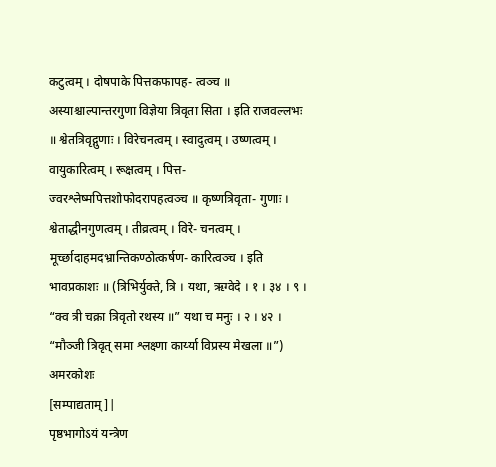कटुत्वम् । दोषपाके पित्तकफापह- त्वञ्च ॥ अस्याश्चाल्पान्तरगुणा विज्ञेया त्रिवृता सिता । इति राजवल्लभः ॥ श्वेतत्रिवृद्गुणाः । विरेचनत्वम् । स्वादुत्वम् । उष्णत्वम् । वायुकारित्वम् । रूक्षत्वम् । पित्त- ज्वरश्लेष्मपित्तशोफोदरापहत्वञ्च ॥ कृष्णत्रिवृता- गुणाः । श्वेताद्धीनगुणत्वम् । तीव्रत्वम् । विरे- चनत्वम् । मूर्च्छादाहमदभ्रान्तिकण्ठोत्कर्षण- कारित्वञ्च । इति भावप्रकाशः ॥ (त्रिभिर्युक्ते, त्रि । यथा, ऋग्वेदे । १ । ३४ । ९ । “क्व त्री चक्रा त्रिवृतो रथस्य ॥” यथा च मनुः । २ । ४२ । “मौञ्जी त्रिवृत् समा श्लक्ष्णा कार्य्या विप्रस्य मेखला ॥”)
अमरकोशः
[सम्पाद्यताम्]|
पृष्ठभागोऽयं यन्त्रेण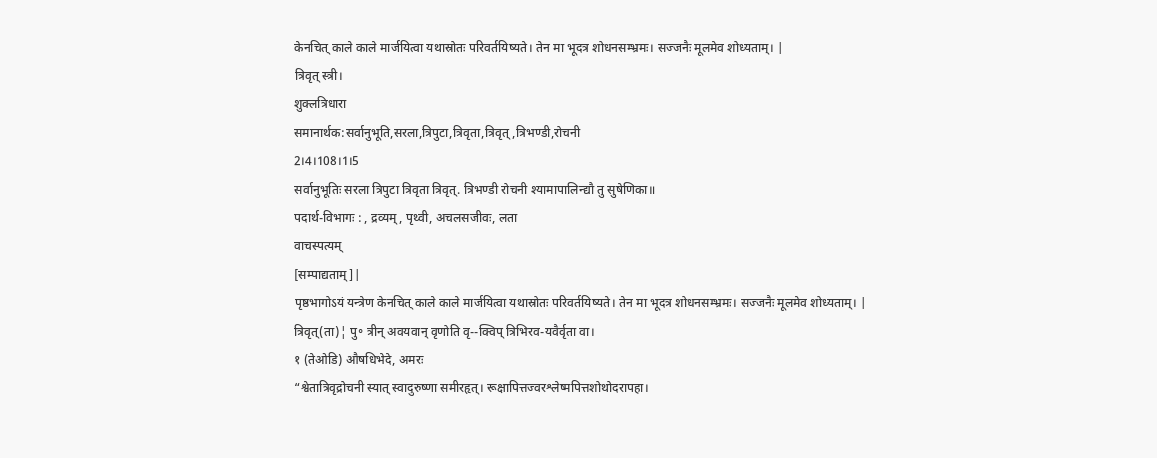केनचित् काले काले मार्जयित्वा यथास्रोतः परिवर्तयिष्यते। तेन मा भूदत्र शोधनसम्भ्रमः। सज्जनैः मूलमेव शोध्यताम्। |
त्रिवृत् स्त्री।
शुक्लत्रिधारा
समानार्थक:सर्वानुभूति,सरला,त्रिपुटा,त्रिवृता,त्रिवृत्,त्रिभण्डी,रोचनी
2।4।108।1।5
सर्वानुभूतिः सरला त्रिपुटा त्रिवृता त्रिवृत्. त्रिभण्डी रोचनी श्यामापालिन्द्यौ तु सुषेणिका॥
पदार्थ-विभागः : , द्रव्यम्, पृथ्वी, अचलसजीवः, लता
वाचस्पत्यम्
[सम्पाद्यताम्]|
पृष्ठभागोऽयं यन्त्रेण केनचित् काले काले मार्जयित्वा यथास्रोतः परिवर्तयिष्यते। तेन मा भूदत्र शोधनसम्भ्रमः। सज्जनैः मूलमेव शोध्यताम्। |
त्रिवृत्(ता)¦ पु॰ त्रीन् अवयवान् वृणोति वृ--क्विप् त्रिभिरव-यवैर्वृता वा।
१ (तेओडि) औषधिभेदे, अमरः
“श्वेतात्रिवृद्रोचनी स्यात् स्वादुरुष्णा समीरहृत्। रूक्षापित्तज्वरश्लेष्मपित्तशोथोदरापहा।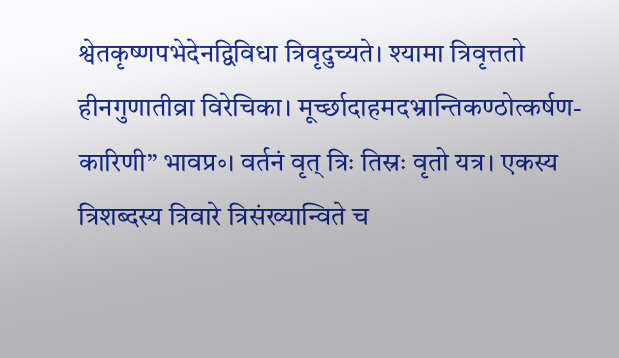श्वेतकृष्णपभेदेनद्विविधा त्रिवृदुच्यते। श्यामा त्रिवृत्ततो हीनगुणातीव्रा विरेचिका। मूर्च्छादाहमदभ्रान्तिकण्ठोत्कर्षण-कारिणी” भावप्र॰। वर्तनं वृत् त्रिः तिस्रः वृतो यत्र। एकस्य त्रिशब्दस्य त्रिवारे त्रिसंख्यान्विते च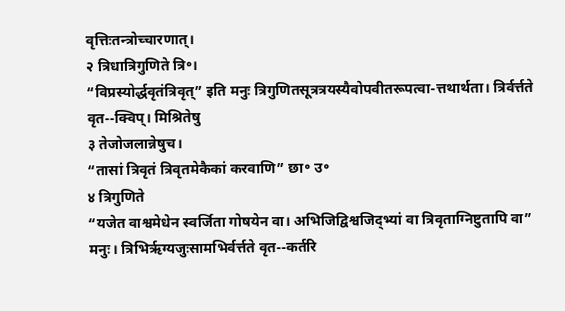वृत्तिःतन्त्रोच्चारणात्।
२ त्रिधात्रिगुणिते त्रि॰।
“विप्रस्योर्द्धवृतंत्रिवृत्” इति मनुः त्रिगुणितसूत्रत्रयस्यैवोपवीतरूपत्वा-त्तथार्थता। त्रिर्वर्त्तते वृत--क्विप्। मिश्रितेषु
३ तेजोजलान्नेषुच।
“तासां त्रिवृतं त्रिवृतमेकैकां करवाणि” छा॰ उ॰
४ त्रिगुणिते
“यजेत वाश्वमेधेन स्वर्जिता गोषयेन वा। अभिजिद्विश्वजिद्भ्यां वा त्रिवृताग्निष्टुतापि वा” मनुः। त्रिभिरृग्यजुःसामभिर्वर्त्तते वृत--कर्तरि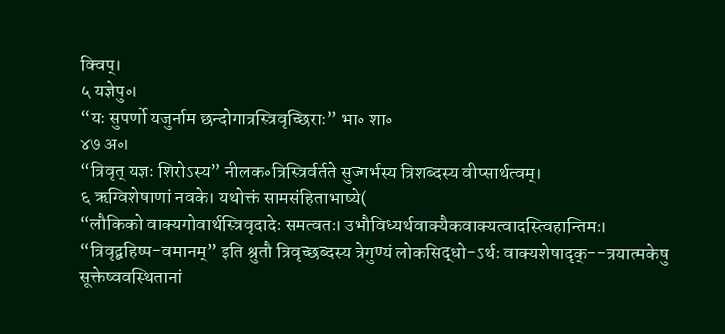क्विप्।
५ यज्ञेपु॰।
“यः सुपर्णो यजुर्नाम छन्दोगात्रस्त्रिवृच्छिराः” भा॰ शा॰
४७ अ॰।
“त्रिवृत् यज्ञः शिरोऽस्य” नीलक॰त्रिस्त्रिर्वर्तते सुज्गर्भस्य त्रिशब्दस्य वीप्सार्थत्वम्।
६ ऋग्विशेषाणां नवके। यथोक्तं सामसंहिताभाष्ये(
“लौकिको वाक्यगोवार्थस्त्रिवृदादेः समत्वतः। उभौविध्यर्थवाक्यैकवाक्यत्वादस्त्विहान्तिमः।
“त्रिवृद्बहिष्प-वमानम्” इति श्रुतौ त्रिवृच्छब्दस्य त्रेगुण्यं लोकसिद्धो-ऽर्थः वाक्यशेषादृक्--त्रयात्मकेषु सूक्तेष्ववस्थितानां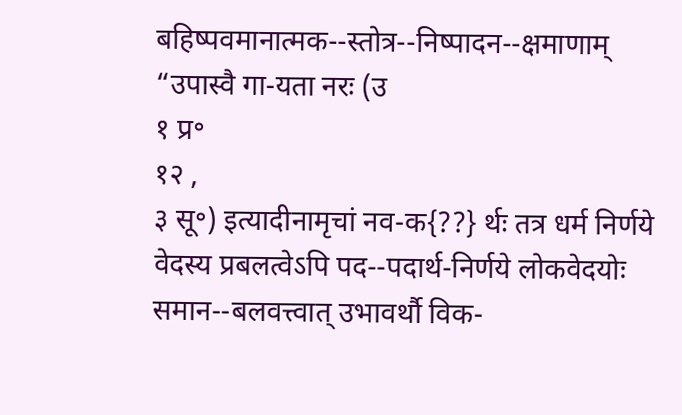बहिष्पवमानात्मक--स्तोत्र--निष्पादन--क्षमाणाम्
“उपास्वै गा-यता नरः (उ
१ प्र॰
१२ ,
३ सू॰) इत्यादीनामृचां नव-क{??} र्थः तत्र धर्म निर्णये वेदस्य प्रबलत्वेऽपि पद--पदार्थ-निर्णये लोकवेदयोः समान--बलवत्त्वात् उभावर्थौ विक-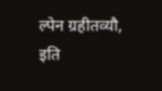ल्पेन ग्रहीतव्यौ, इति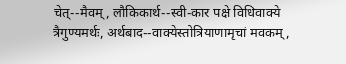चेत्--मैवम्, लौकिकार्थ--स्वी-कार पक्षे विधिवाक्ये त्रैगुण्यमर्थः, अर्थबाद--वाक्येस्तोत्रियाणामृचां मवकम्,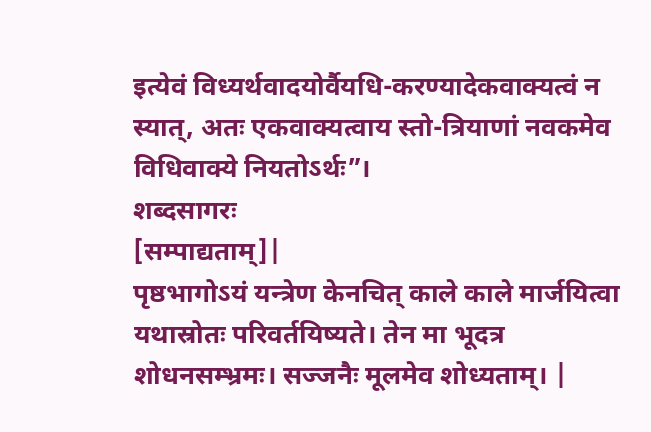इत्येवं विध्यर्थवादयोर्वैयधि-करण्यादेकवाक्यत्वं न स्यात्, अतः एकवाक्यत्वाय स्तो-त्रियाणां नवकमेव विधिवाक्ये नियतोऽर्थः”।
शब्दसागरः
[सम्पाद्यताम्]|
पृष्ठभागोऽयं यन्त्रेण केनचित् काले काले मार्जयित्वा यथास्रोतः परिवर्तयिष्यते। तेन मा भूदत्र शोधनसम्भ्रमः। सज्जनैः मूलमेव शोध्यताम्। |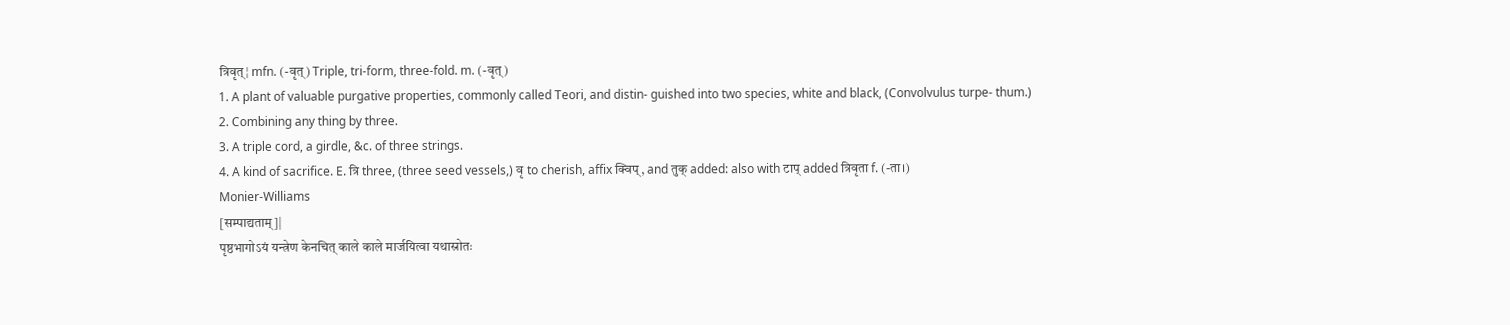त्रिवृत्¦ mfn. (-वृत्) Triple, tri-form, three-fold. m. (-वृत्)
1. A plant of valuable purgative properties, commonly called Teori, and distin- guished into two species, white and black, (Convolvulus turpe- thum.)
2. Combining any thing by three.
3. A triple cord, a girdle, &c. of three strings.
4. A kind of sacrifice. E. त्रि three, (three seed vessels,) वृ to cherish, affix क्विप्, and तुक् added: also with टाप् added त्रिवृता f. (-ता।)
Monier-Williams
[सम्पाद्यताम्]|
पृष्ठभागोऽयं यन्त्रेण केनचित् काले काले मार्जयित्वा यथास्रोतः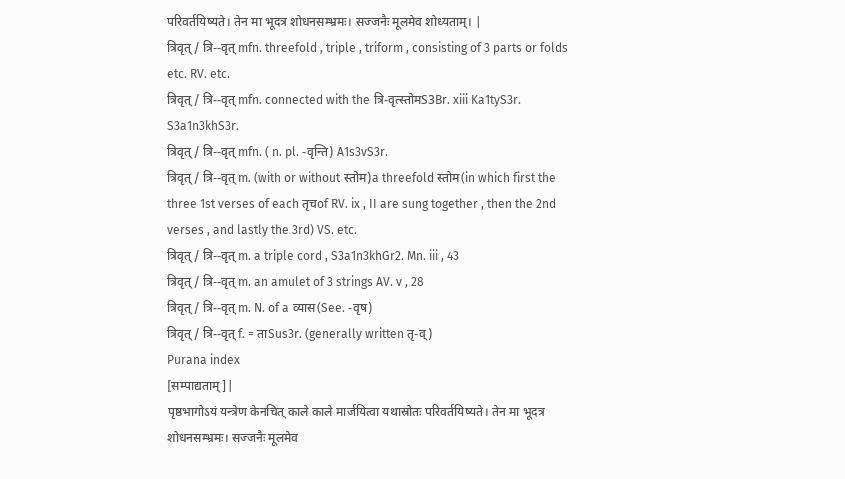परिवर्तयिष्यते। तेन मा भूदत्र शोधनसम्भ्रमः। सज्जनैः मूलमेव शोध्यताम्। |
त्रिवृत्/ त्रि--वृत् mfn. threefold , triple , triform , consisting of 3 parts or folds etc. RV. etc.
त्रिवृत्/ त्रि--वृत् mfn. connected with the त्रि-वृत्स्तोमS3Br. xiii Ka1tyS3r. S3a1n3khS3r.
त्रिवृत्/ त्रि--वृत् mfn. ( n. pl. -वृन्ति) A1s3vS3r.
त्रिवृत्/ त्रि--वृत् m. (with or without स्तोम)a threefold स्तोम(in which first the three 1st verses of each तृचof RV. ix , II are sung together , then the 2nd verses , and lastly the 3rd) VS. etc.
त्रिवृत्/ त्रि--वृत् m. a triple cord , S3a1n3khGr2. Mn. iii , 43
त्रिवृत्/ त्रि--वृत् m. an amulet of 3 strings AV. v , 28
त्रिवृत्/ त्रि--वृत् m. N. of a व्यास(See. -वृष)
त्रिवृत्/ त्रि--वृत् f. = ताSus3r. (generally written तृ-व्)
Purana index
[सम्पाद्यताम्]|
पृष्ठभागोऽयं यन्त्रेण केनचित् काले काले मार्जयित्वा यथास्रोतः परिवर्तयिष्यते। तेन मा भूदत्र शोधनसम्भ्रमः। सज्जनैः मूलमेव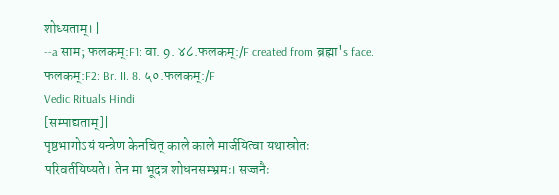शोध्यताम्। |
--a साम; फलकम्:F1: वा. 9. ४८.फलकम्:/F created from ब्रह्मा's face. फलकम्:F2: Br. II. 8. ५०.फलकम्:/F
Vedic Rituals Hindi
[सम्पाद्यताम्]|
पृष्ठभागोऽयं यन्त्रेण केनचित् काले काले मार्जयित्वा यथास्रोतः परिवर्तयिष्यते। तेन मा भूदत्र शोधनसम्भ्रमः। सज्जनैः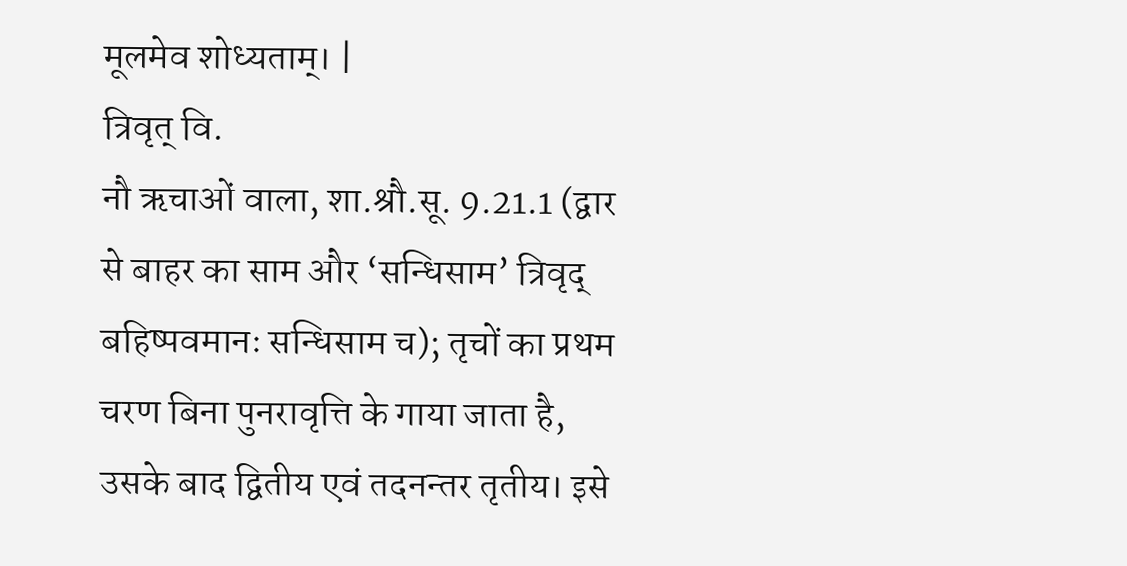मूलमेव शोध्यताम्। |
त्रिवृत् वि.
नौ ऋचाओं वाला, शा.श्रौ.सू. 9.21.1 (द्वार से बाहर का साम और ‘सन्धिसाम’ त्रिवृद् बहिष्पवमानः सन्धिसाम च); तृचों का प्रथम चरण बिना पुनरावृत्ति के गाया जाता है, उसके बाद द्वितीय एवं तदनन्तर तृतीय। इसे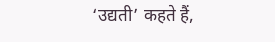‘उद्यती’ कहते हैं,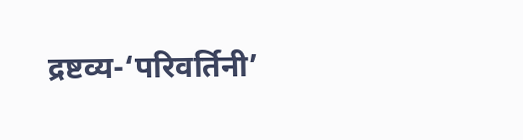द्रष्टव्य-‘परिवर्तिनी’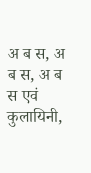अ ब स, अ ब स, अ ब स एवं कुलायिनी,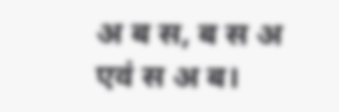अ ब स, ब स अ एवं स अ ब।